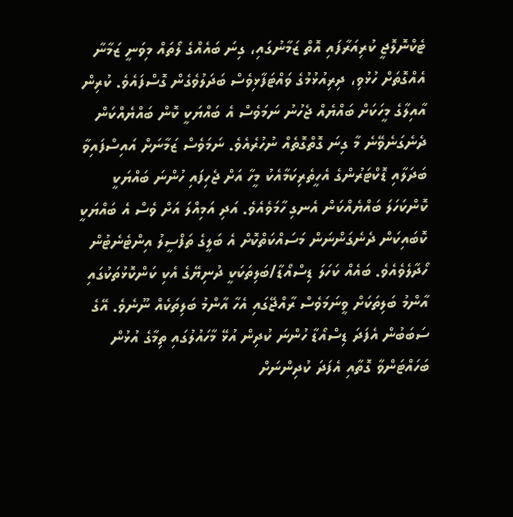ޓެކްނޮލޮޖީ ކުރިއަރާފައި އޮތް ޒަމާނުގައި، ގިނަ ބައެއްގެ ލޯތައް މިވަނީ ޒަމާނާ އެއްގޮތަށް ހުޅުވި، ދިރިއުޅުމުގެ ވައްޓަފާޅިވެސް ބަދަލުވެގެން ގޮސްފައެވެ. ކުރިން އާއިލާގެ މީހަކަށް ބައްޔެއް ޖެހުނު ނަމަވެސް އެ ބައްޔަކީ ކޮން ބައްޔެއްކަން ދެނެގަނެވޭނެ މާ ގިނަ ގޮތްގޮތެއް ނުހުރެއެވެ. ނަމަވެސް ޒަމާނަށް އައިސްފައިވާ ބަދަލާއި ޑޮކްޓަރުންގެ އެހީތެރިކަމާއެކު މީހާ އަށް ޖެހިފައި ހުންނަ ބައްޔަކީ ކޮންކަހަލަ ބައްޔެއްކަން އެނގި ހާމަވެއެވެ. އަދި އަމިއްލަ އަށް ވެސް އެ ބައްޔަކީ ކޮބައިކަން ދެނެގަންނަން މަސައްކަތްކޮށް އެ ބަލީގެ ތަފްސީލު އިންޓެނެޓުން ހޯދާލެވެއެވެ. ބައެއް ކަހަލަ ޑިސްއޯޑާ/ބަލިތަކަކީ ދުނިޔޭގެ އެކި ކަންކޮޅުތަކުގައި އާންމު ބަލިތަކަށް ވީނަމަވެސް ރާއްޖޭގައި އެހާ އާންމު ބަލިތަކެއް ނޫނެވެ. އޭގެ ސަބަބުން އެފަދަ ޑިސްއޯޑާ ހުންނަ ކުދިން އުޅޭ މާހައުލުގައި ތިމާގެ އުޅުން ބަހައްޓަންވާ ގޮތާއި އެފަދަ ކުދިންނަށް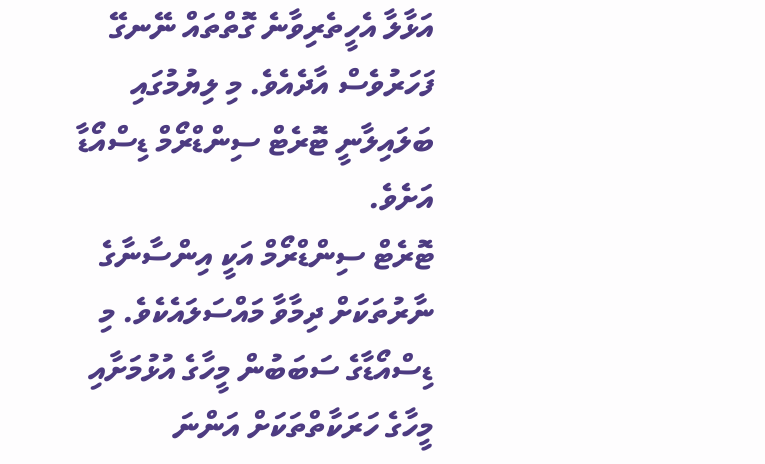އަޅާލާ އެހީތެރިވާނެ ގޮތްތައް ނޭނގޭ ފަހަރުވެސް އާދެއެވެ. މި ލިޔުމުގައި ބަލައިލާނީ ޓޮރެޓް ސިންޑްރޯމް ޑިސްއޯޑާ އަށެވެ.
ޓޮރެޓް ސިންޑްރޯމް އަކީ އިންސާނާގެ ނާރުތަކަށް ދިމާވާ މައްސަލައެކެވެ. މި ޑިސްއޯޑާގެ ސަބަބުން މީހާގެ އުޅުމަށާއި މީހާގެ ހަރަކާތްތަކަށް އަންނަ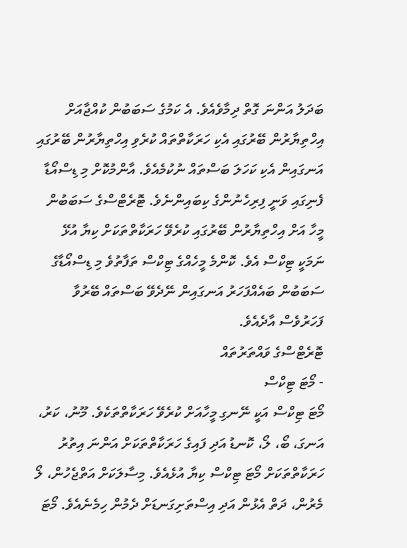ބަދަލު އަންނަ ގޮތް ދިމާވެއެވެ. އެ ކަމުގެ ސަބަބުން ކުއްޖާއަށް އިހްތިޔާރުން ބޭރުގައި އެކި ހަރަކާތްތައް ކުރެވި އިހްތިޔާރުން ބޭރުގައި އަނގައިން އެކި ކަހަލަ ބަސްތައް ނުކުމެއެވެ. އާންމުކޮށް މި ޑިސްއޯޑާ ފެނިގައި ވަނީ ފިރިހެނުންގެ ކިބައިންނެވެ. ޓޮރެޓްސްގެ ސަބަބުން މީހާ އަށް އިހްތިޔާރުން ބޭރުގައި ކުރެވޭ ހަރަކާތްތަކަށް ކިޔާ އުޅޭ ނަމަކީ ޓިކްސް އެވެ. ކޮންމެ މީހެއްގެ ޓިކްސް ތަފާތުވެ މި ޑިސްއޯޑާގެ ސަބަބުން ބައެއްފަހަރު އަނގައިން ނޭދެވޭ ބަސްތައް ބޭރުވާ ފަހަރުވެސް އާދެއެވެ.
ޓޮރެޓްސްގެ ވައްތަރުތައް
- މޯޓަ ޓިކްސް
މޯޓަ ޓިކްސް އަކީ ނޭނގި މީހާއަށް ކުރެވޭ ހަރަކާތްތަކެވެ. މޫނު، ކަރު، އަނގަ، ބޯ، ލޯ، ކޮނޑު އަދި ފައިގެ ހަރަކާތްތަކަށް އަންނަ އިތުރު ހަރަކާތްތަކަށް މޯޓަ ޓިކްސް ކިޔާ އުޅެއެވެ. މިސާލަކަށް އަތްޖެހުން، ލޯ މެރުން، ދަތް އެޅުން އަދި އިސްތަށިގަނޑަށް ދެމުން ހިމެނެއެވެ. މޯޓަ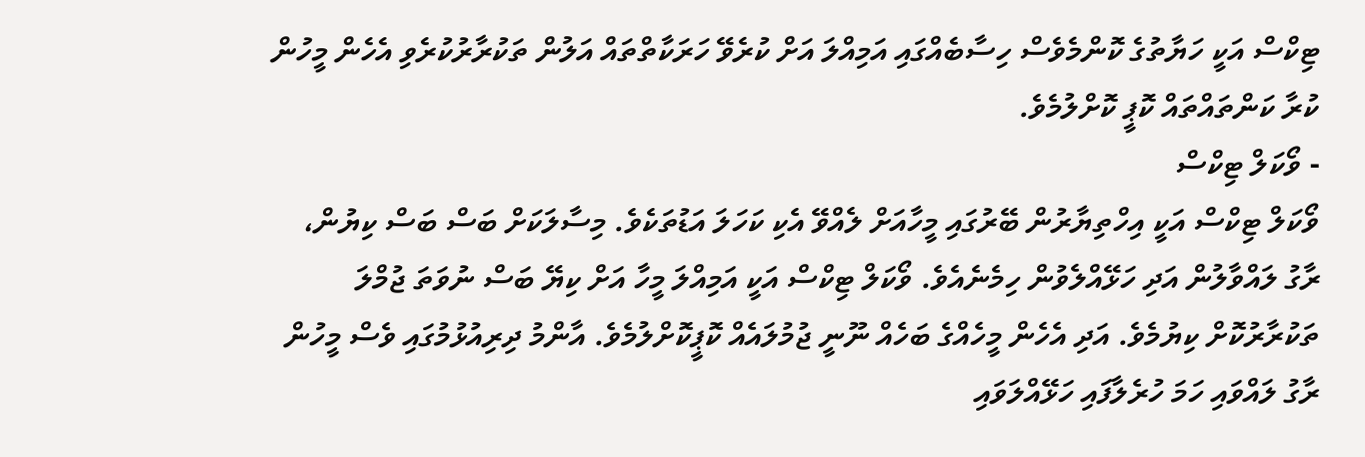ޓިކްސް އަކީ ހަޔާތުގެ ކޮންމެވެސް ހިސާބެއްގައި އަމިއްލަ އަށް ކުރެވޭ ހަރަކާތްތައް އަލުން ތަކުރާރުކުރެވި އެހެން މީހުން ކުރާ ކަންތައްތައް ކޮޕީ ކޮށްލުމެވެ.
- ވޯކަލް ޓިކްސް
ވޯކަލް ޓިކްސް އަކީ އިހްތިޔާރުން ބޭރުގައި މީހާއަށް ލެއްވޭ އެކި ކަހަލަ އަޑުތަކެވެ. މިސާލަކަށް ބަސް ބަސް ކިޔުން، ރާގު ލައްވާލުން އަދި ހަޅޭއްލެވުން ހިމެނެއެވެ. ވޯކަލް ޓިކްސް އަކީ އަމިއްލަ މީހާ އަށް ކިޔޭ ބަސް ނުވަތަ ޖުމްލަ ތަކުރާރުކޮށް ކިޔުމެވެ. އަދި އެހެން މީހެއްގެ ބަހެއް ނޫނީ ޖުމުލައެއް ކޮޕީކޮށްލުމެވެ. އާންމު ދިރިއުޅުމުގައި ވެސް މީހުން ރާގު ލައްވައި ހަމަ ހުރެލާފައި ހަޅޭއްލަވައި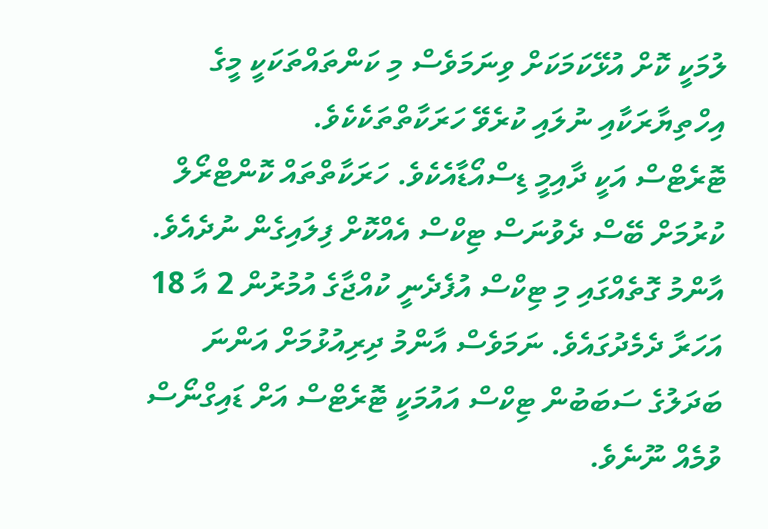ލުމަކީ ކޮށް އުޅޭކަމަކަށް ވިނަމަވެސް މި ކަންތައްތަކަކީ މީގެ އިހްތިޔާރަކާއި ނުލައި ކުރެވޭ ހަރަކާތްތަކެކެވެ.
ޓޮރެޓްސް އަކީ ދާއިމީ ޑިސްއޯޑާއެކެވެ. ހަރަކާތްތައް ކޮންޓްރޯލް ކުރުމަށް ބޭސް ދެވުނަސް ޓިކްސް އެއްކޮށް ފިލައިގެން ނުދެއެވެ. އާންމު ގޮތެއްގައި މި ޓިކްސް އުފެދެނީ ކުއްޖާގެ އުމުރުން 2 އާ 18 އަހަރާ ދެމެދުގައެވެ. ނަމަވެސް އާންމު ދިރިއުޅުމަށް އަންނަ ބަދަލުގެ ސަބަބުން ޓިކްސް އައުމަކީ ޓޮރެޓްސް އަށް ޑައިގްނޯސް ވުމެއް ނޫނެވެ.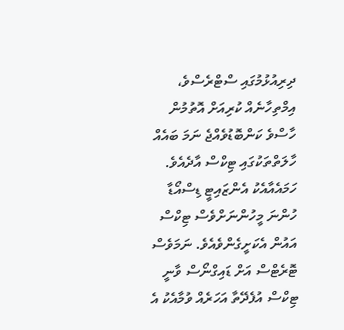ދިރިއުޅުމުގައި ސްޓްރެސްވެ، އިމްތިހާނެއް ކުރިއަށް އޮތުމުން ހާސްވެ ކަންބޮޑުވެއްޖެ ނަމަ ބައެއް ހާލަތްތަކުގައި ޓިކްސް އާދެއެވެ. ހަމައެއާއެކު އެންޒައިޓީ ޑިސްއޯޑާ ހުންނަ މީހުންނަށްވެސް ޓިކްސް އައުން އެކަށީގެންވެއެވެ. ނަމަވެސް ޓޮރެޓްސް އަށް ޑައިގްނޯސް ވާނީ ޓިކްސް އުފެދޭތާ އަހަރެއް ވުމާއެކު އެ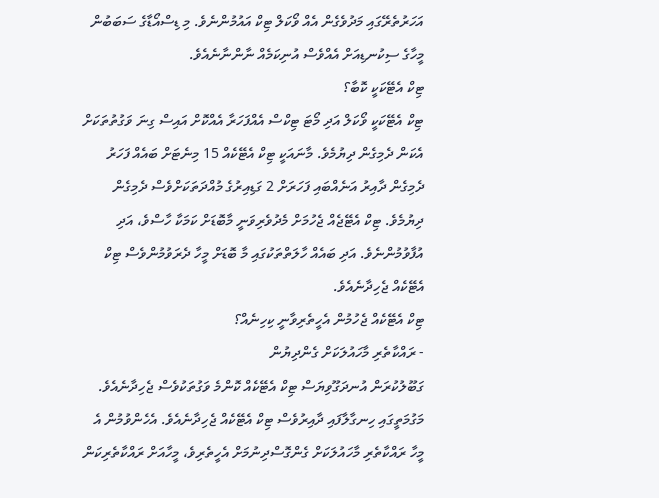އަހަރުތެރޭގައި މަދުވެގެން އެއް ވޯކަލް ޓިކް އައުމުންނެވެ. މި ޑިސްއޯޑާގެ ސަބަބުން މީހާގެ ސިކުނޑިއަށް އެއްވެސް އުނިކަމެއް ނާންނާނެއެވެ.
ޓިކް އެޓޭކަކީ ކޮބާ؟
ޓިކް އެޓޭކަކީ ވޯކަލް އަދި މޯޓަ ޓިކްސް އެއްފަހަރާ އެއްކޮށް އައިސް ގިނަ ވަގުތުތަކަށް އެކަން ދެމިގެން ދިޔުމެވެ. މާނައަކީ ޓިކް އެޓޭކެއް 15 މިނެޓަށް ބައެއް ފަހަރު ދެމިގެން ދާއިރު އަނެއްބައި ފަހަރަށް 2 ގަޑިއިރުގެ މުއްދަތަކަށްވެސް ދެމިގެން ދިޔުމެވެ. ޓިކް އެޓޭޖެއް ޖެހުމަށް މެދުވެރިވަނީ މާބޮޑަށް ކަމަކާ ހާސްވެ، އަދި އުފާވުމުންނެވެ. އަދި ބައެއް ހާލަތްތަކުގައި މާ ބޮޑަށް މީހާ ދެރަވުމުންވެސް ޓިކް އެޓޭކެއް ޖެހިދާނެއެވެ.
ޓިކް އެޓޭކެއް ޖެހުމުން އެހީތެރިވާނީ ކިހިނެއް؟
- ރައްކާތެރި މާހައުލަކަށް ގެންދިޔުން
ގަބޫލުކުރަން އުނދަގޫވިޔަސް ޓިކް އެޓޭކެއް ކޮންމެ ވަގުތަކުވެސް ޖެހިދާނެއެވެ. މަގުމަތީގައި ހިނގާލާފައި ދާއިރުވެސް ޓިކް އެޓޭކެއް ޖެހިދާނެއެވެ. އެހެންވުމުން އެ މީހާ ރައްކާތެރި މާހައުލަކަށް ގެންގޮސްދިނުމަށް އެހީތެރިވެ، މީހާއަށް ރައްކާތެރިކަން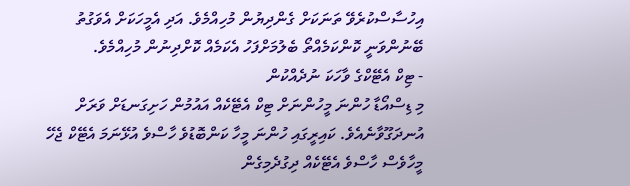އިހުސާސްކުރެވޭ ތަނަކަށް ގެންދިޔުން މުހިއްމެވެ. އަދި އެމީހަކަށް އެވަގުތު ބޭނުންވަނީ ކޮންކަމެއްތޯ ބެލުމަށްފަހު އެކަމެއް ކޮށްދިނުން މުހިއްމެވެ.
- ޓިކް އެޓޭކްގެ ވާހަކަ ނުދެއްކުން
މި ޑިސްއޯޑާ ހުންނަ މީހުންނަށް ޓިކް އެޓޭކެއް އައުމުން ހަށިގަނޑަށް ވަރަށް އުނދަގޫވާނެއެވެ. ކައިރީގައި ހުންނަ މީހާ ކަންބޮޑުވެ ހާސްވެ އުޅޭނަމަ އެޓޭކް ޖެހޭ މީހާވެސް ހާސްވެ އެޓޭކެއް ދިގުދެމިގެން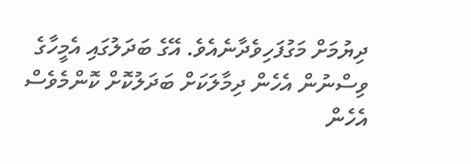ދިޔުމަށް މަގުފަހިވެދާނެއެވެ. އޭގެ ބަދަލުގައި އެމީހާގެ ވިސްނުން އެހެން ދިމާލަކަށް ބަދަލުކޮށް ކޮންމެވެސް އެހެން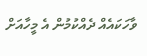ވާހަކައެއް ދެއްކުމުން އެ މީހާއަށް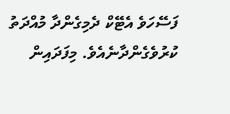ފަސޭހަވެ އެޓޭކް ދެމިގެންދާ މުއްދަތު ކުރުވެގެންދާނެއެވެ. މިފަދައިން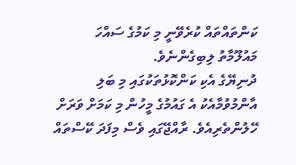ކަންތައްތައް ކުރެވޭނީ މި ކަމުގެ ސައްހަ މައުލޫމާތު ލިބިގެންނެވެ.
ދުނިޔޭގެ އެކި ކަންކޮޅުތަކުގައި މި ބަލި އާންމުވުމާއެކު އެ ގައުމުގެ މީހުން މި ކަމަށް ވަރަށް ހޭލުންތެރިއެވެ. ރާއްޖޭގައި ވެސް މިފަދަ ކޭސްތައް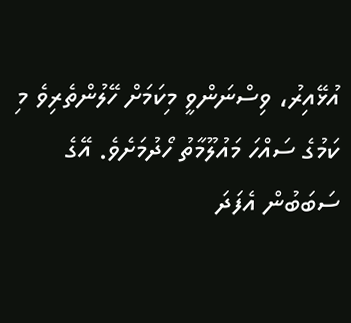އުޅޭއިރު، ވިސްނަންވީ މިކަމަށް ހޭލުންތެރިވެ މި ކަމުގެ ސައްހަ މައުލޫމާތު ހޯދުމަށެވެ. އޭގެ ސަބަބުން އެފަދަ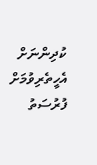ކުދިންނަށް އެހީތެރިވުމަށް ފުރުސަތު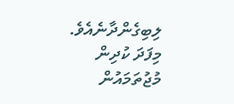ލިބިގެންދާނެއެވެ. މިފަދަ ކުދިން މުޖުތަމައުން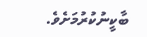ބާކީނުކުރުމަށެވެ.